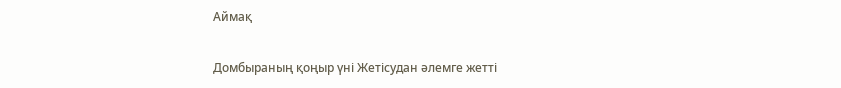Аймақ

Домбыраның қоңыр үні Жетісудан әлемге жетті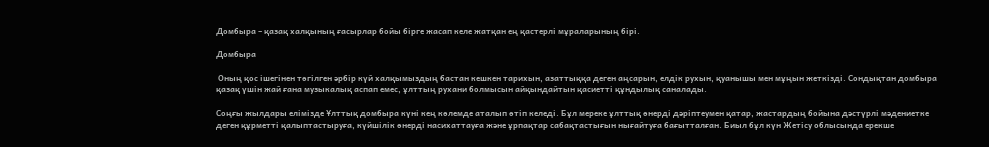Домбыра – қазақ халқының ғасырлар бойы бірге жасап келе жатқан ең қастерлі мұраларының бірі.

Домбыра

 Оның қос ішегінен төгілген әрбір күй халқымыздың бастан кешкен тарихын, азаттыққа деген аңсарын, елдік рухын, қуанышы мен мұңын жеткізді. Сондықтан домбыра қазақ үшін жай ғана музыкалық аспап емес, ұлттың рухани болмысын айқындайтын қасиетті құндылық саналады.

Соңғы жылдары елімізде Ұлттық домбыра күні кең көлемде аталып өтіп келеді. Бұл мереке ұлттық өнерді дәріптеумен қатар, жастардың бойына дәстүрлі мәдениетке деген құрметті қалыптастыруға, күйшілік өнерді насихаттауға және ұрпақтар сабақтастығын нығайтуға бағытталған. Биыл бұл күн Жетісу облысында ерекше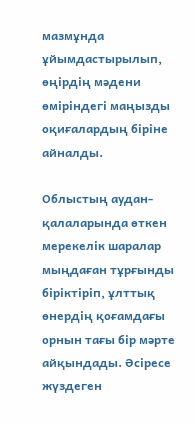мазмұнда ұйымдастырылып, өңірдің мәдени өміріндегі маңызды оқиғалардың біріне айналды.

Облыстың аудан-қалаларында өткен мерекелік шаралар мыңдаған тұрғынды біріктіріп, ұлттық өнердің қоғамдағы орнын тағы бір мәрте айқындады. Әсіресе жүздеген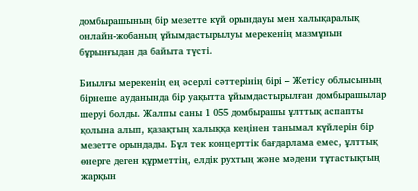домбырашының бір мезетте күй орындауы мен халықаралық онлайн-жобаның ұйымдастырылуы мерекенің мазмұнын бұрынғыдан да байыта түсті.

Биылғы мерекенің ең әсерлі сәттерінің бірі – Жетісу облысының бірнеше ауданында бір уақытта ұйымдастырылған домбырашылар шеруі болды. Жалпы саны 1 055 домбырашы ұлттық аспапты қолына алып, қазақтың халыққа кеңінен танымал күйлерін бір мезетте орындады. Бұл тек концерттік бағдарлама емес, ұлттық өнерге деген құрметтің, елдік рухтың және мәдени тұтастықтың жарқын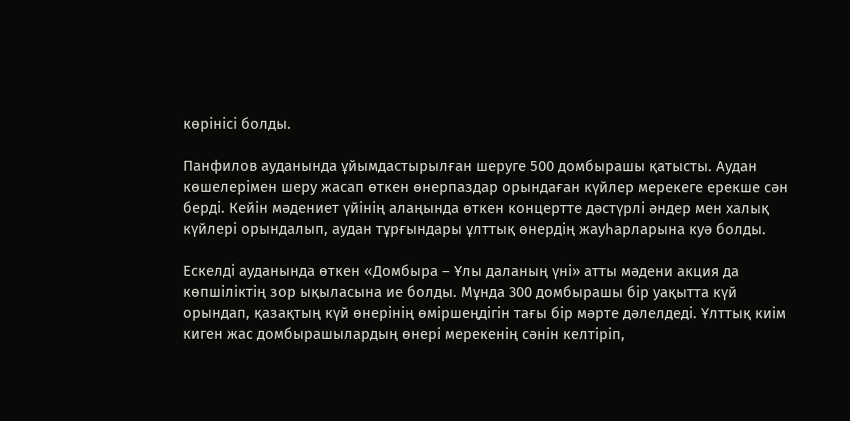көрінісі болды.

Панфилов ауданында ұйымдастырылған шеруге 500 домбырашы қатысты. Аудан көшелерімен шеру жасап өткен өнерпаздар орындаған күйлер мерекеге ерекше сән берді. Кейін мәдениет үйінің алаңында өткен концертте дәстүрлі әндер мен халық күйлері орындалып, аудан тұрғындары ұлттық өнердің жауһарларына куә болды.

Ескелді ауданында өткен «Домбыра – Ұлы даланың үні» атты мәдени акция да көпшіліктің зор ықыласына ие болды. Мұнда 300 домбырашы бір уақытта күй орындап, қазақтың күй өнерінің өміршеңдігін тағы бір мәрте дәлелдеді. Ұлттық киім киген жас домбырашылардың өнері мерекенің сәнін келтіріп,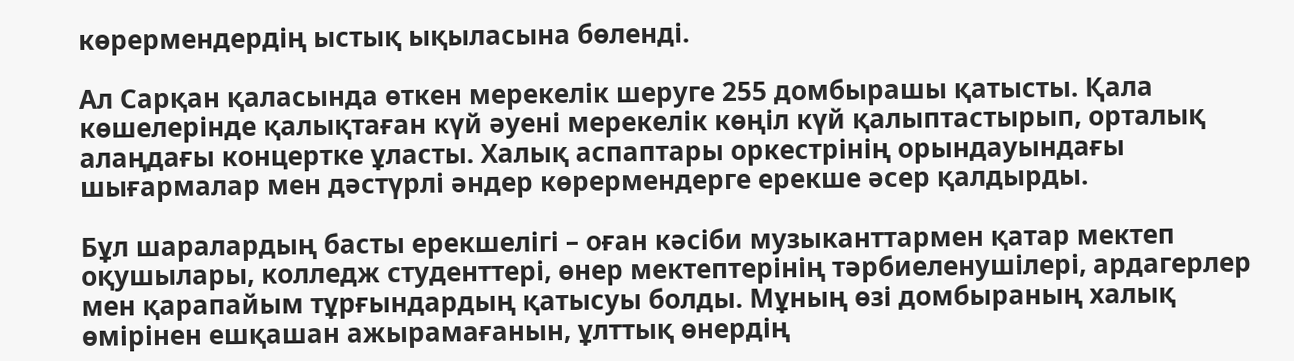көрермендердің ыстық ықыласына бөленді.

Ал Сарқан қаласында өткен мерекелік шеруге 255 домбырашы қатысты. Қала көшелерінде қалықтаған күй әуені мерекелік көңіл күй қалыптастырып, орталық алаңдағы концертке ұласты. Халық аспаптары оркестрінің орындауындағы шығармалар мен дәстүрлі әндер көрермендерге ерекше әсер қалдырды.

Бұл шаралардың басты ерекшелігі – оған кәсіби музыканттармен қатар мектеп оқушылары, колледж студенттері, өнер мектептерінің тәрбиеленушілері, ардагерлер мен қарапайым тұрғындардың қатысуы болды. Мұның өзі домбыраның халық өмірінен ешқашан ажырамағанын, ұлттық өнердің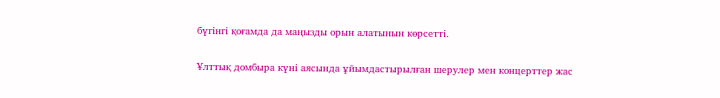бүгінгі қоғамда да маңызды орын алатынын көрсетті.

Ұлттық домбыра күні аясында ұйымдастырылған шерулер мен концерттер жас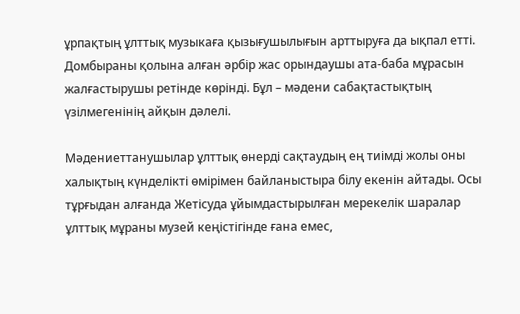ұрпақтың ұлттық музыкаға қызығушылығын арттыруға да ықпал етті. Домбыраны қолына алған әрбір жас орындаушы ата-баба мұрасын жалғастырушы ретінде көрінді. Бұл – мәдени сабақтастықтың үзілмегенінің айқын дәлелі.

Мәдениеттанушылар ұлттық өнерді сақтаудың ең тиімді жолы оны халықтың күнделікті өмірімен байланыстыра білу екенін айтады. Осы тұрғыдан алғанда Жетісуда ұйымдастырылған мерекелік шаралар ұлттық мұраны музей кеңістігінде ғана емес,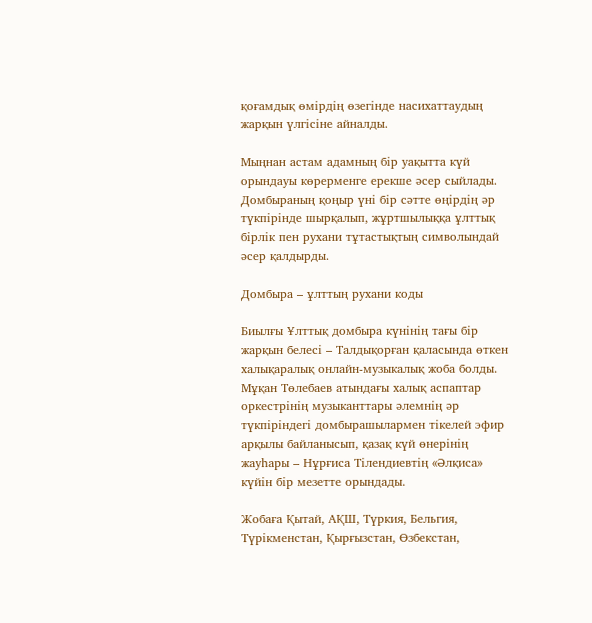қоғамдық өмірдің өзегінде насихаттаудың жарқын үлгісіне айналды.

Мыңнан астам адамның бір уақытта күй орындауы көрерменге ерекше әсер сыйлады. Домбыраның қоңыр үні бір сәтте өңірдің әр түкпірінде шырқалып, жұртшылыққа ұлттық бірлік пен рухани тұтастықтың символындай әсер қалдырды.

Домбыра – ұлттың рухани коды

Биылғы Ұлттық домбыра күнінің тағы бір жарқын белесі – Талдықорған қаласында өткен халықаралық онлайн-музыкалық жоба болды. Мұқан Төлебаев атындағы халық аспаптар оркестрінің музыканттары әлемнің әр түкпіріндегі домбырашылармен тікелей эфир арқылы байланысып, қазақ күй өнерінің жауһары – Нұрғиса Тілендиевтің «Әлқиса» күйін бір мезетте орындады.

Жобаға Қытай, АҚШ, Түркия, Бельгия, Түрікменстан, Қырғызстан, Өзбекстан,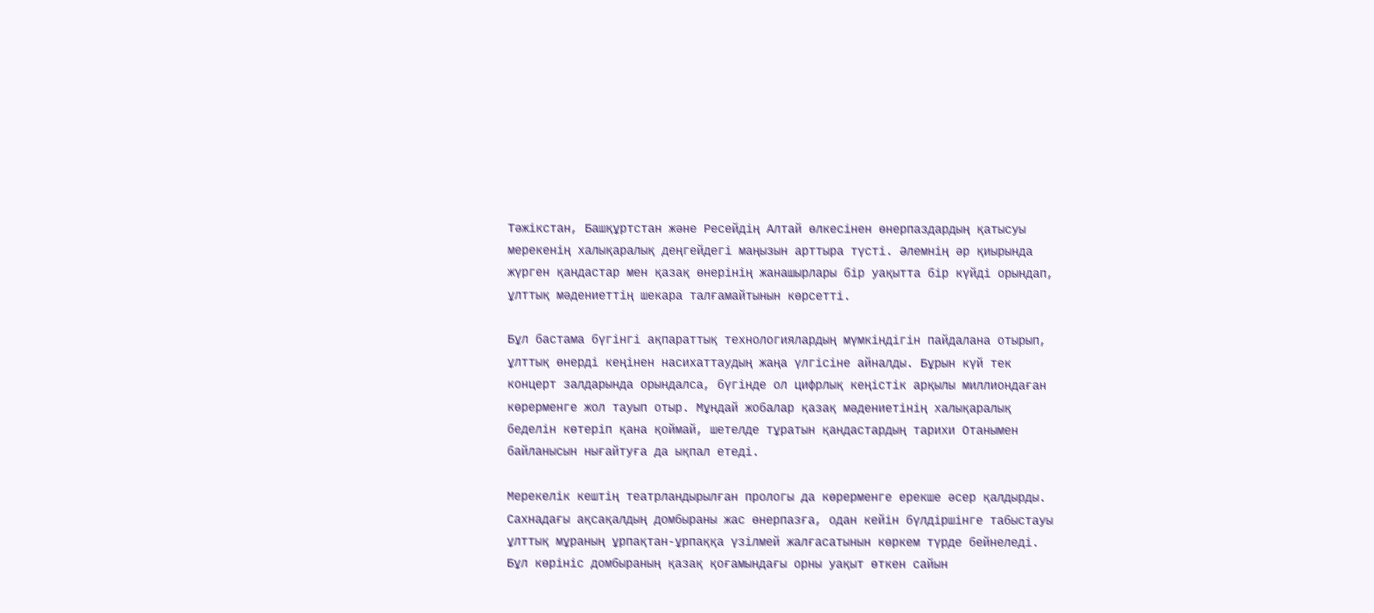Тәжікстан, Башқұртстан және Ресейдің Алтай өлкесінен өнерпаздардың қатысуы мерекенің халықаралық деңгейдегі маңызын арттыра түсті. Әлемнің әр қиырында жүрген қандастар мен қазақ өнерінің жанашырлары бір уақытта бір күйді орындап, ұлттық мәдениеттің шекара талғамайтынын көрсетті.

Бұл бастама бүгінгі ақпараттық технологиялардың мүмкіндігін пайдалана отырып, ұлттық өнерді кеңінен насихаттаудың жаңа үлгісіне айналды. Бұрын күй тек концерт залдарында орындалса, бүгінде ол цифрлық кеңістік арқылы миллиондаған көрерменге жол тауып отыр. Мұндай жобалар қазақ мәдениетінің халықаралық беделін көтеріп қана қоймай, шетелде тұратын қандастардың тарихи Отанымен байланысын нығайтуға да ықпал етеді.

Мерекелік кештің театрландырылған прологы да көрерменге ерекше әсер қалдырды. Сахнадағы ақсақалдың домбыраны жас өнерпазға, одан кейін бүлдіршінге табыстауы ұлттық мұраның ұрпақтан-ұрпаққа үзілмей жалғасатынын көркем түрде бейнеледі. Бұл көрініс домбыраның қазақ қоғамындағы орны уақыт өткен сайын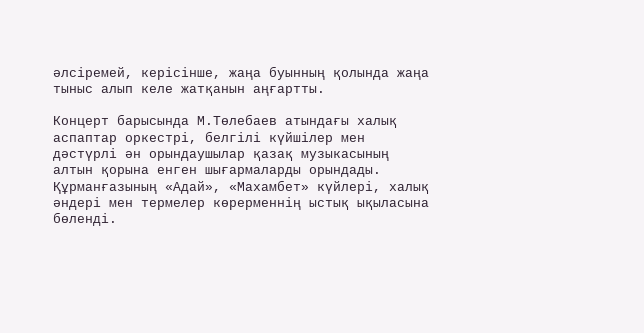әлсіремей, керісінше, жаңа буынның қолында жаңа тыныс алып келе жатқанын аңғартты.

Концерт барысында М.Төлебаев атындағы халық аспаптар оркестрі, белгілі күйшілер мен дәстүрлі ән орындаушылар қазақ музыкасының алтын қорына енген шығармаларды орындады. Құрманғазының «Адай», «Махамбет» күйлері, халық әндері мен термелер көрерменнің ыстық ықыласына бөленді.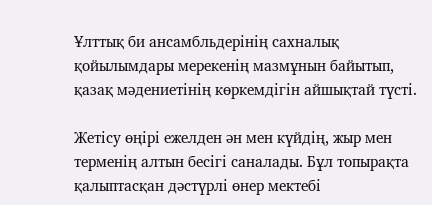Ұлттық би ансамбльдерінің сахналық қойылымдары мерекенің мазмұнын байытып, қазақ мәдениетінің көркемдігін айшықтай түсті.

Жетісу өңірі ежелден ән мен күйдің, жыр мен терменің алтын бесігі саналады. Бұл топырақта қалыптасқан дәстүрлі өнер мектебі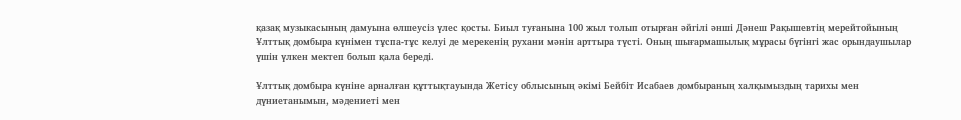қазақ музыкасының дамуына өлшеусіз үлес қосты. Биыл туғанына 100 жыл толып отырған әйгілі әнші Дәнеш Рақышевтің мерейтойының Ұлттық домбыра күнімен тұспа-тұс келуі де мерекенің рухани мәнін арттыра түсті. Оның шығармашылық мұрасы бүгінгі жас орындаушылар үшін үлкен мектеп болып қала береді.

Ұлттық домбыра күніне арналған құттықтауында Жетісу облысының әкімі Бейбіт Исабаев домбыраның халқымыздың тарихы мен дүниетанымын, мәдениеті мен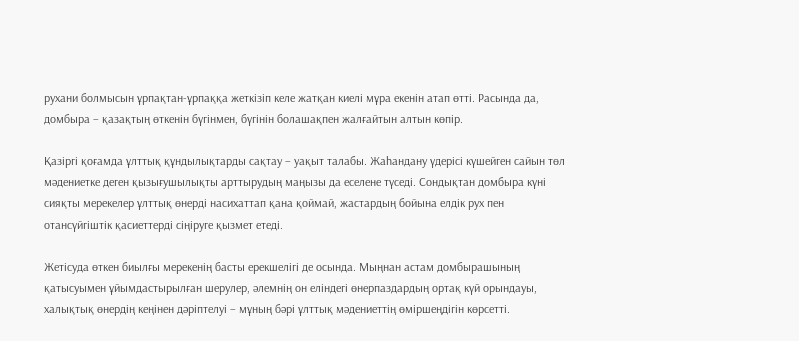рухани болмысын ұрпақтан-ұрпаққа жеткізіп келе жатқан киелі мұра екенін атап өтті. Расында да, домбыра – қазақтың өткенін бүгінмен, бүгінін болашақпен жалғайтын алтын көпір.

Қазіргі қоғамда ұлттық құндылықтарды сақтау – уақыт талабы. Жаһандану үдерісі күшейген сайын төл мәдениетке деген қызығушылықты арттырудың маңызы да еселене түседі. Сондықтан домбыра күні сияқты мерекелер ұлттық өнерді насихаттап қана қоймай, жастардың бойына елдік рух пен отансүйгіштік қасиеттерді сіңіруге қызмет етеді.

Жетісуда өткен биылғы мерекенің басты ерекшелігі де осында. Мыңнан астам домбырашының қатысуымен ұйымдастырылған шерулер, әлемнің он еліндегі өнерпаздардың ортақ күй орындауы, халықтық өнердің кеңінен дәріптелуі – мұның бәрі ұлттық мәдениеттің өміршеңдігін көрсетті.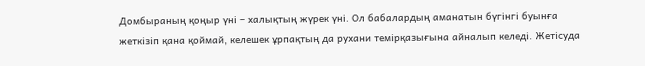Домбыраның қоңыр үні – халықтың жүрек үні. Ол бабалардың аманатын бүгінгі буынға жеткізіп қана қоймай, келешек ұрпақтың да рухани темірқазығына айналып келеді. Жетісуда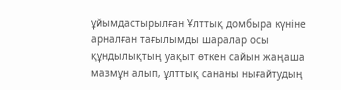ұйымдастырылған Ұлттық домбыра күніне арналған тағылымды шаралар осы құндылықтың уақыт өткен сайын жаңаша мазмұн алып, ұлттық сананы нығайтудың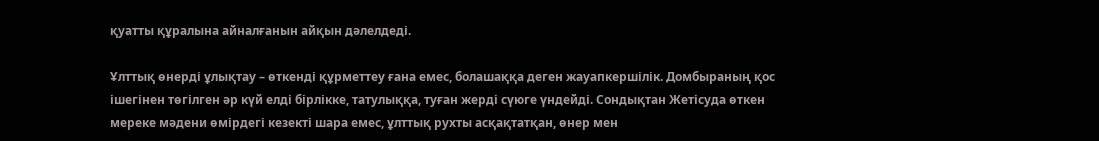қуатты құралына айналғанын айқын дәлелдеді.

Ұлттық өнерді ұлықтау – өткенді құрметтеу ғана емес, болашаққа деген жауапкершілік. Домбыраның қос ішегінен төгілген әр күй елді бірлікке, татулыққа, туған жерді сүюге үндейді. Сондықтан Жетісуда өткен мереке мәдени өмірдегі кезекті шара емес, ұлттық рухты асқақтатқан, өнер мен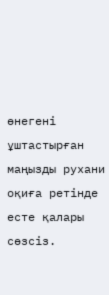өнегені ұштастырған маңызды рухани оқиға ретінде есте қалары сөзсіз.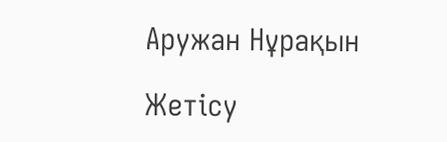Аружан Нұрақын

Жетісу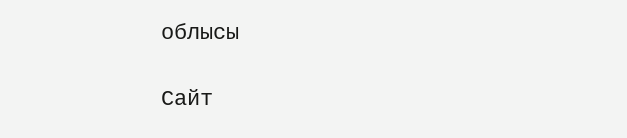облысы

Сайт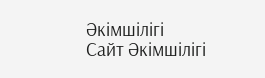Әкімшілігі
Сайт Әкімшілігі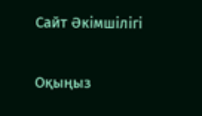Сайт Әкімшілігі

Оқыңыз